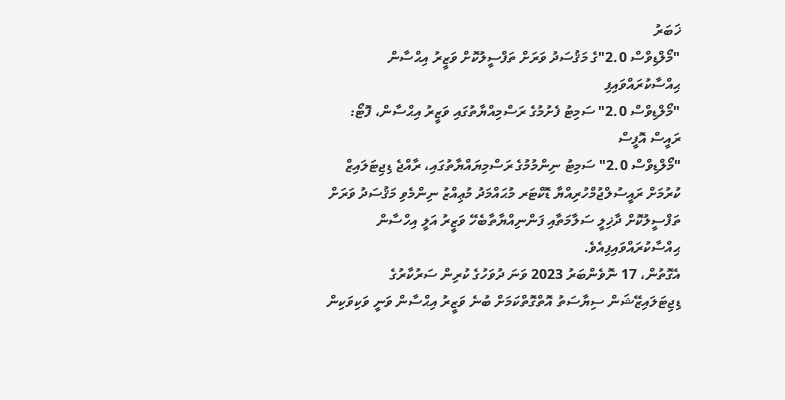ޚަބަރު
"މޯލްޑިވްސް 2.0"ގެ މަޤުސަދު ވަރަށް ތަފްސީލުކޮށް ވަޒީރު އިޙްސާން ޙިއްސާކުރައްވައިފި
"މޯލްޑިވްސް 2.0" ސަމިޓު ފެށުމުގެ ރަސްމިއްޔާތުގައި ވަޒީރު އިޙްސާން، ފޮޓޯ: ރައީސް އޮފީސް
"މޯލްޑިވްސް 2.0" ސަމިޓު ނިންމުމުގެ ރަސްމިޔައްޔާތުގައި، ރާއްޖެ ޑިޖިޓަލައިޒް ކުރުމަށް ރައީސުލްޖުމްހުރިއްޔާ ޑޮކްޓަރ މުޙައްމަދު މުޢިއްޒު ނިންމެވި މަޤުސަދު ވަރަށް ތަފްސީލުކޮށް ދާޚިލީ ސަލާމަތާއި ފަންނިއްޔާތާބެހޭ ވަޒީރު އަލީ އިހްސާން ޙިއްސާކުރައްވައިފިއެވެ.
އެގޮތުން، 17 ނޮވެންބަރު 2023 ވަނަ ދުވަހުގެ ކުރިން ސަރުކާރުގެ ޑިޖިޓަލައިޒޭޝަން ސިޔާސަތު އޮތްގޮތްކަމަށް ބުނެ ވަޒީރު އިޙްސާން ވަނީ ވަކިވަކިން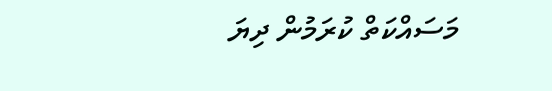މަސައްކަތް ކުރަމުން ދިޔަ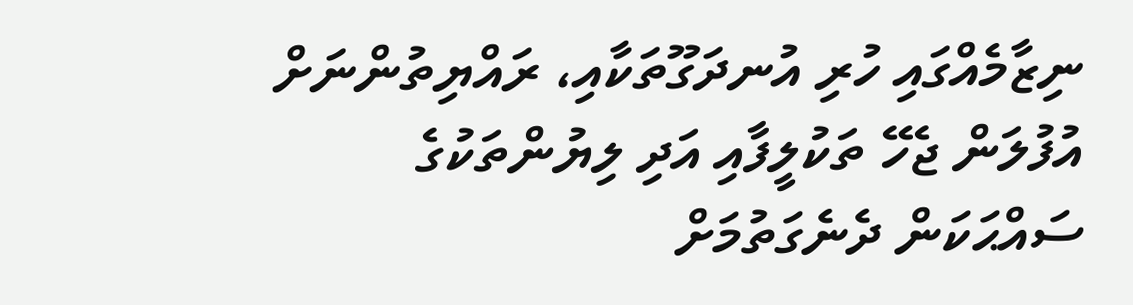ނިޒާމެއްގައި ހުރި އުނދަގޫތަކާއި، ރައްޔިތުންނަށް އުފުލަން ޖެހޭ ތަކުލީފާއި އަދި ލިޔުންތަކުގެ ސައްޙަކަން ދެނެގަތުމަށް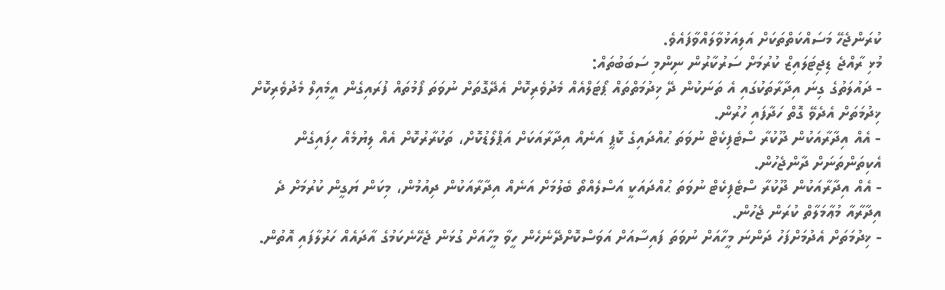ކުރަންޖެހޭ މަސައްކަތްތަކަށް އަލިއަޅުވާލައްވާފައެވެ.
މުޅި ރާއްޖެ ޑިޖިޓަލައިޒް ކުރުމަށް ސަރުކާރުން ނިންމި ސަބަބުތައް:
- ދައުލަތުގެ ގިނަ އިދާރާތަކުގައި އެ ތަނަކުން ދޭ ޚިދުމަތްތައް ޕޯޓަލްއެއް މެދުވެރިކޮށް އެދޭގޮތަށް ނުވަތަ ފޯމުތައް ފުރައިގެން އީމެއިލް މެދުވެރިކޮށް ޚިދުމަތަށް އެދެވޭ ގޮތް ހަދާފައި ހުރުން.
- އެއް އިދާރާއަކުން ދޫކުރާ ސްޓެފިކެޓް ނުވަތަ ޙުއްދައިގެ ކޮޕީ އަނެއް އިދާރާއަކަށް އަޕްލޯޑުކޮށް، ތަކުރާރުކޮށް އެއް ލިޔުމެއް ހިފައިގެން އެކިތަންތަނަށް ދާންޖެހުން.
- އެއް އިދާރާއަކުން ދޫކުރާ ސްޓެފިކެޓް ނުވަތަ ޙުއްދައަކީ އަސްލެއްތޯ ބެލުމަށް އަނެއް އިދާރާއަކުން ދިއުމުން، މިކަން ޔަގީން ކުރުމަށް ދެ އިދާރާއާ މުޢާމަލާތް ކުރަން ޖެހުން.
- ޚިދުމަތަށް އެދުމަށްފަހު ދަންނަ މީހާއަށް ނުވަތަ ފައިސާއަށް އަވަސްކޮށްދޭނެހެން ހީވާ މީހާއަށް ގުޅަން ޖެހޭނެކަމުގެ އާދައެއް ހަރުލާފައި އޮތުން.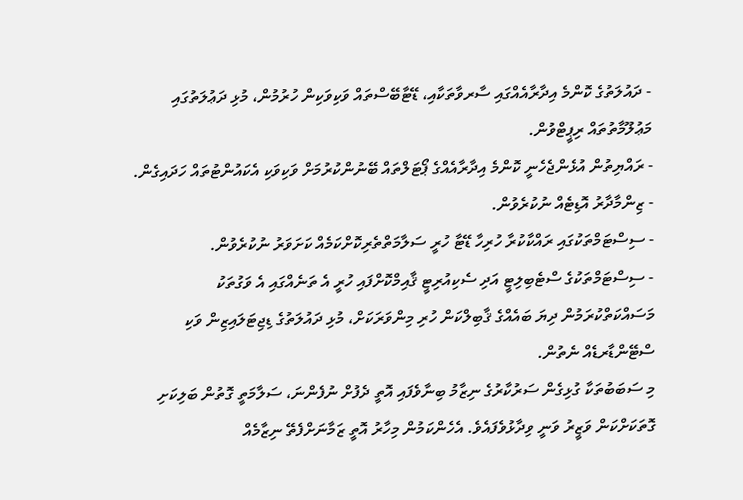- ދައުލަތުގެ ކޮންމެ އިދާރާއެއްގައި ސާރވާތަކާއި، ޑޭޓާބޭސްތައް ވަކިވަކިން ހުރުމުން، މުޅި ދަޢުލަތުގައި މަޢުލޫމާތުތައް ރިޕީޓްވުން.
- ރައްޔިތުން އުޅެންޖެހެނީ ކޮންމެ އިދާރާއެއްގެ ޕޯޓަލްތައް ބޭނުންކުރުމަށް ވަކިވަކި އެކައުންޓުތައް ހަދައިގެން.
- ޒިންމާދާރު އޮޑިޓެއް ނުކުރެވުން.
- ސިސްޓަމްތަކުގައި ރައްކާކުރާ ހުރިހާ ޑޭޓާ ހުރީ ސަލާމަތްތެރިކޮށްކަމެއް ކަށަވަރު ނުކުރެވުން.
- ސިސްޓަމްތަކުގެ ސްޓެބިލިޓީ އަދި ސެކިއުރިޓީ ޤާއިމްކޮށްފައި ހުރީ އެ ތަނެއްގައި އެ ވަގުތަކު މަސައްކަތްކުރަމުން ދިޔަ ބައެއްގެ ޤާބިލްކަން ހުރި މިންވަރަކަށް، މުޅި ދައުލަތުގެ ޑިޖިޓަލައިޒިން ވަކި ސްޓޭންޑާރޑެއް ނެތުން.
މި ސަބަބުތަކާ ގުޅިގެން ސަރުކާރުގެ ނިޒާމު ބިނާވެފައި އޮތީ ދެފުށް ނުފެންނަ، ސަލާމަތީ ގޮތުން ބަލިކަށި ގޮތަކަށްކަން ވަޒީރު ވަނީ ވިދާޅުވެފައެވެ. އެހެންކަމުން މިހާރު އޮތީ ޒަމާނަށްފެތޭ ނިޒާމެއް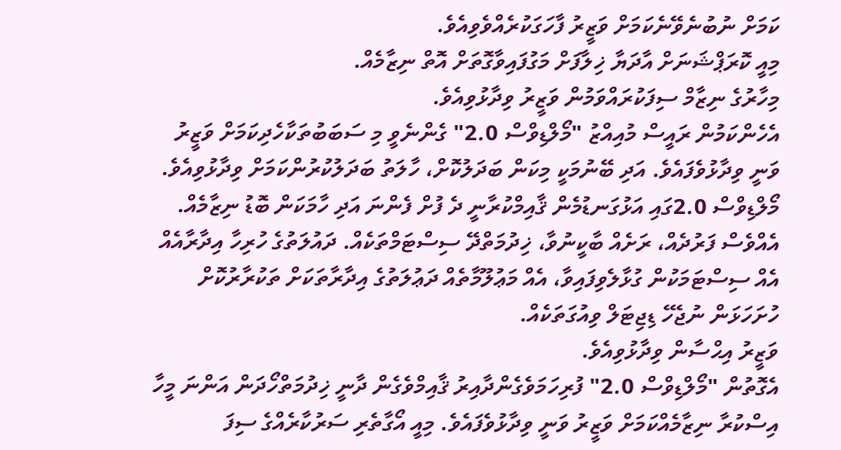ކަމަށް ނުބުނެވޭނެކަމަށް ވަޒީރު ފާހަގަކުރެއްވެވިއެވެ.
މިއީ ކޮރަޕްޝަނަށް އާދަޔާ ޚިލާފަށް މަގުފައިވާގޮތަށް އޮތް ނިޒާމެއް.
މިހާރުގެ ނިޒާމް ސިފަކުރައްވަމުން ވަޒީރު ވިދާޅުވިއެވެ.
އެހެންކަމުން ރައީސް މުއިއްޒު "މޯލްޑިވްސް 2.0" ގެންނެވީ މި ސަބަބުތަކާހެދިކަމަށް ވަޒީރު ވަނީ ވިދާޅުވެފައެވެ. އަދި ބޭނުމަކީ މިކަން ބަދަލުކޮށް، ހާލަތު ބަދަލުކުރުންކަމަށް ވިދާޅުވިއެވެ.
މޯލްޑިވްސް 2.0ގައި އަޅުގަނޑުމެން ޤާއިމްކުރާނީ ދެ ފުށް ފެންނަ އަދި ހާމަކަން ބޮޑު ނިޒާމެއް. އެއްވެސް ފަރުދެއް، ރަށެއް ބާކީނުވާ، ޚިދުމަތްދޭ ސިސްޓަމްތަކެއް. ދައުލަތުގެ ހުރިހާ އިދާރާއެއް އެއް ސިސްޓަމަކުން ގުޅާލެވިފައިވާ، އެއް މަޢުލޫމާތެއް ދަޢުލަތުގެ އިދާރާތަކަށް ތަކުރާރުކޮށް ހުށަހަޅަން ނުޖެހޭ ޑިޖިޓަލް ވިއުގަތަކެއް.
ވަޒީރު އިޙްސާން ވިދާޅުވިއެވެ.
އެގޮތުން "މޯލްޑިވްސް 2.0" ފުރިހަމަވެގެންދާއިރު ޤާއިމްވެގެން ދާނީ ޚިދުމަތްހޯދަން އަންނަ މީހާ އިސްކުރާ ނިޒާމެއްކަމަށް ވަޒީރު ވަނީ ވިދާޅުވެފައެވެ. މިއީ އޯގާތެރި ސަރުކާރެއްގެ ސިފަ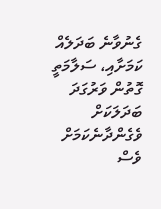ގެނުވާނެ ބަދަލެއް ކަމަށާއި، ސަލާމަތީ ގޮތުން ވަރުގަދަ ބަދަލަކަށް ވެގެންދާނެކަމަށް ވެސް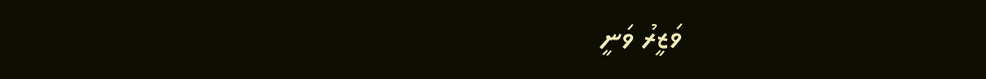ވަޒީރު ވަނީ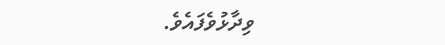ވިދާޅުވެފައެވެ.